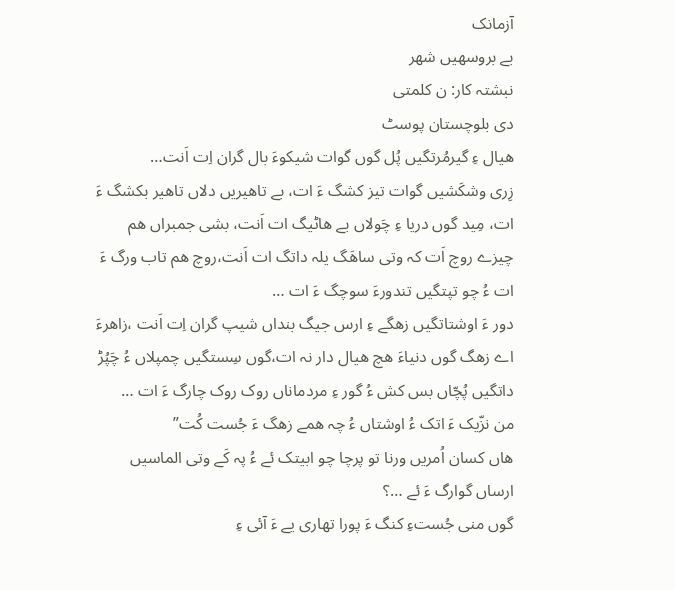آزمانک
بے بروسھیں شھر
نبشتہ کار: ن کلمتی
دی بلوچستان پوسٹ
ھیال ءِ گیرمُرتگیں پُل گوں گوات شیکوءَ بال گران اِت اَنت…
زِری وشکَشیں گوات تیز کشگ ءَ ات، بے تاھیریں دلاں تاھیر بکشگ ءَ ات، مِید گوں دریا ءِ چَولاں بے ھاٹیگ ات اَنت، بشی جمبراں ھم چیزے روچ اَت کہ وتی ساھَگ یلہ داتگ ات اَنت،روچ ھم تاب ورگ ءَ ات ءُ چو تپتگیں تندورءَ سوچگ ءَ ات …
دور ءَ اوشتاتگیں زھگے ءِ ارس جیگ بنداں شیپ گران اِت اَنت ،زاھرءَ اے زھگ گوں دنیاءَ ھچ ھیال دار نہ ات،گوں سِستگیں چمپلاں ءُ چَپُڑ داتگیں پُچّاں بس کش ءُ گور ءِ مردماناں روک روک چارگ ءَ ات …
من نزّیک ءَ اتک ءُ اوشتاں ءُ چہ ھمے زھگ ءَ جُست کُت”
ھاں کسان اُمریں ورنا تو پرچا چو ابیتک ئے ءُ پہ کَے وتی الماسیں ارساں گوارگ ءَ ئے …؟
گوں منی جُستءِ کنگ ءَ پورا تھاری یے ءَ آئی ءِ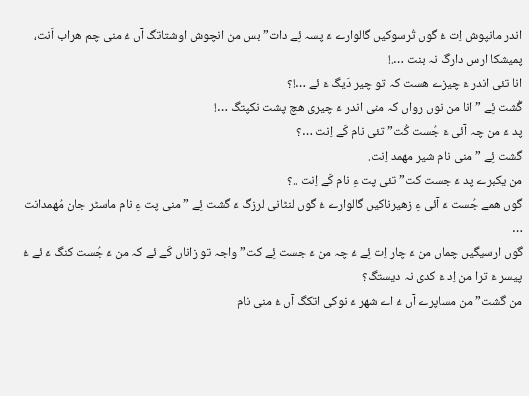اندر مانپوش اِت ءُ گوں تُرسوکیں گالوارے ءَ پسہ ئِے دات” بس من انچوش اوشتاتگ آں ءُ منی چم ھراب اَنت، پمیشکا ارس دارگ نہ بنت ….!
انا تئی اندر ءَ چیزے ھست کہ تو چیر دَیگ ءَ ئے …!؟
گُشت ئِے ” انا من نوں رواں کہ منی اندر ءَ چیری ھچ پشت نکپتگ …!
پد ءَ من چہ آئی ءَ جُست کُت” تئی نام کَے اِنت …؟
گشت ئِے ” منی نام شیر مھمد اِنت.
من یکبرے پد ءَ جست کت” تئی پت ءِ نام کَے اِنت ..؟
گوں ھمے جُست ءَ آئی ءِ زھیرناکیں گالوارے ءُ گوں لنٹانی لرزگ ءَ گشت ئِے ” منی پت ءِ نام ماسٹر جان مُھمدانت …
گوں ارسیگیں چماں من ءَ چار اِت ئِے ءُ چہ من ءَ جست ئِے کت” واجہ تو زاناں کَے ئے کہ من ءَ جُست کنگ ءَ ئے ءُ پیسر ءَ ترا من اِد ءَ کدی نہ دیستگ؟
من گشت” من مساپرے آں ءُ اے شھر ءَ نوکی اتکگ آں ءُ منی نام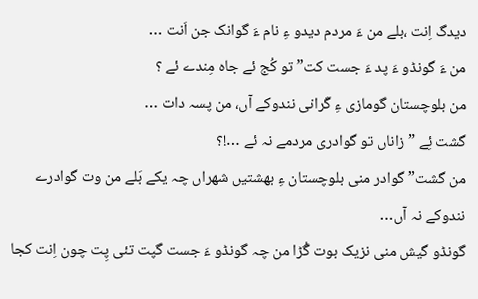دیدگ اِنت ،بلے من ءَ مردم دیدو ءِ نام ءَ گوانک جن اَنت …
من ءَ گونڈو ءَ پد ءَ جست کت” تو کُج ئے جاہ مِندے ئے ؟
من بلوچستان گومازی ءِ گَرانی نندوکے آں، من پسہ دات …
گشت ئِے ” زاناں تو گوادری مردمے نہ ئے …!؟
من گشت” گوادر منی بلوچستان ءِ بھشتیں شھراں چہ یکے بَلے من وت گوادرے نندوکے نہ آں…
گونڈو گیش منی نزیک بوت گُڑا من چہ گونڈو ءَ جست گپت تئی پِت چون اِنت کجا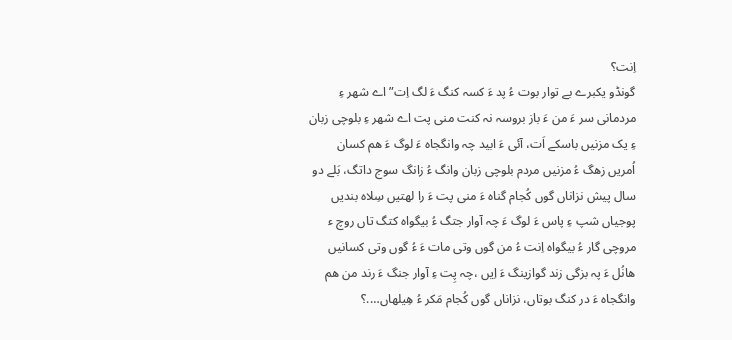اِنت؟
گونڈو یکبرے بے توار بوت ءُ پد ءَ کسہ کنگ ءَ لگ اِت” اے شھر ءِ مردمانی سر ءَ من ءَ باز بروسہ نہ کنت منی پت اے شھر ءِ بلوچی زبان ءِ یک مزنیں باسکے اَت، آئی ءَ ابید چہ وانگجاہ ءَ لوگ ءَ ھم کسان اُمریں زھگ ءُ مزنیں مردم بلوچی زبان وانگ ءُ زانگ سوج داتگ، بَلے دو سال پیش نزاناں گوں کُجام گناہ ءَ منی پت ءَ را لھتیں سِلاہ بندیں پوجیاں شپ ءِ پاس ءَ لوگ ءَ چہ آوار جتگ ءُ بیگواہ کتگ تاں روچ ء مروچی گار ءُ بیگواہ اِنت ءُ من گوں وتی مات ءَ ءُ گوں وتی کسانیں ھانُل ءَ پہ بزگی زند گوازینگ ءَ اِیں ،چہ پِت ءِ آوار جنگ ءَ رند من ھم وانگجاہ ءَ در کنگ بوتاں، نزاناں گوں کُجام مَکر ءُ ھِیلھاں….؟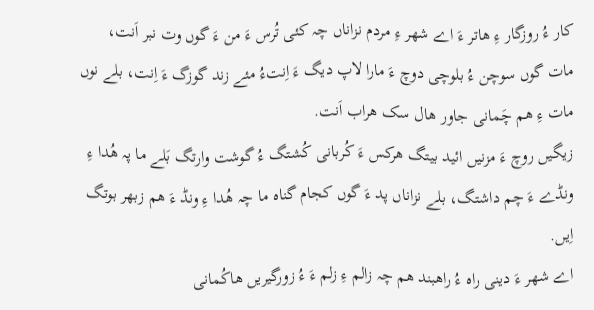کار ءُ روزگار ءِ ھاتر ءَ اے شھر ءِ مردم نزاناں چہ کئی تُرس ءَ من ءَ گوں وت نبر اَنت، مات گوں سوچن ءُ بلوچی دوچ ءَ مارا لاپ دیگ ءَ اِنتءُ مئے زند گوزگ ءَ اِنت، بلے نوں مات ءِ ھم چَمانی جاور ھال سک ھراب اَنت.
زیگیں روچ ءَ مزنیں ائید بیتگ ھرکس ءَ کُربانی کُشتگ ءُ گوشت وارتگ بَلے ما پہ ھُدا ءِ ونڈے ءَ چم داشتگ، بلے نزاناں پد ءَ گوں کجام گناہ ما چہ ھُدا ءِ ونڈ ءَ ھم زبھر بوتگ اِیں.
اے شھر ءَ دینی راہ ءُ راھبند ھم چہ زالم ءِ زلم ءَ ءُ زورگیریں ھاکُمانی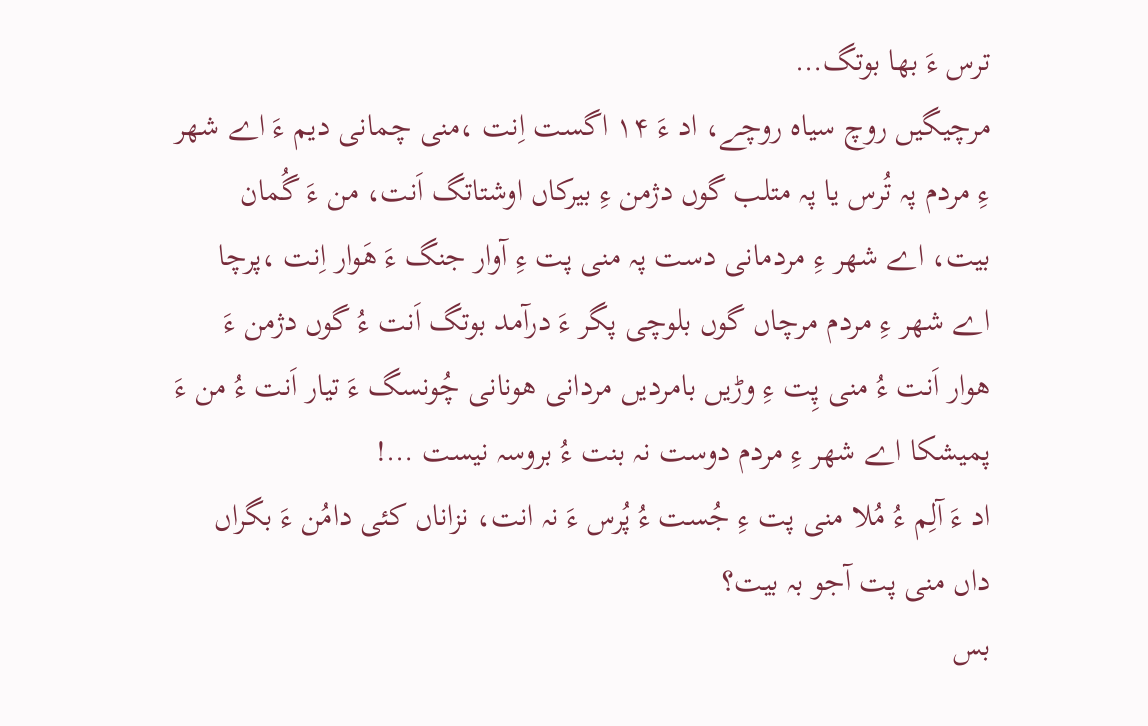ترس ءَ بھا بوتگ…
مرچیگیں روچ سیاہ روچے، اد ءَ ۱۴ اگست اِنت ،منی چمانی دیم ءَ اے شھر ءِ مردم پہ تُرس یا پہ متلب گوں دژمن ءِ بیرکاں اوشتاتگ اَنت، من ءَ گُمان بیت، اے شھر ءِ مردمانی دست پہ منی پت ءِ آوار جنگ ءَ ھَوار اِنت ،پرچا اے شھر ءِ مردم مرچاں گوں بلوچی پگر ءَ درآمد بوتگ اَنت ءُ گوں دژمن ءَ ھوار اَنت ءُ منی پِت ءِ وڑیں بامردیں مردانی ھونانی چُونسگ ءَ تیار اَنت ءُ من ءَ پمیشکا اے شھر ءِ مردم دوست نہ بنت ءُ بروسہ نیست …!
اد ءَ آلِم ءُ مُلا منی پت ءِ جُست ءُ پُرس ءَ نہ انت، نزاناں کئی دامُن ءَ بگراں داں منی پت آجو بہ بیت؟
بس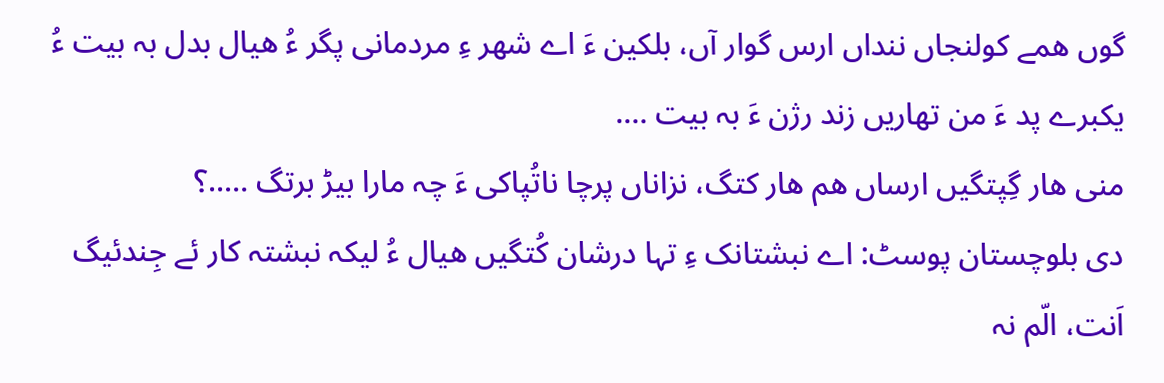گوں ھمے کولنجاں ننداں ارس گوار آں، بلکین ءَ اے شھر ءِ مردمانی پگر ءُ ھیال بدل بہ بیت ءُ یکبرے پد ءَ من تھاریں زند رژن ءَ بہ بیت ….
منی ھار گِپتگیں ارساں ھم ھار کتگ، نزاناں پرچا ناتُپاکی ءَ چہ مارا بیڑ برتگ …..؟
دی بلوچستان پوسٹ: اے نبشتانک ءِ تہا درشان کُتگیں ھیال ءُ لیکہ نبشتہ کار ئے جِندئیگ اَنت، الّم نہ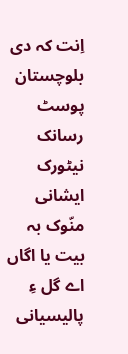اِنت کہ دی بلوچستان پوسٹ رسانک نیٹورک ایشانی منّوک بہ بیت یا اگاں اے گل ءِ پالیسیانی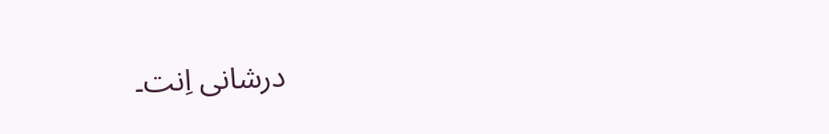درشانی اِنت۔